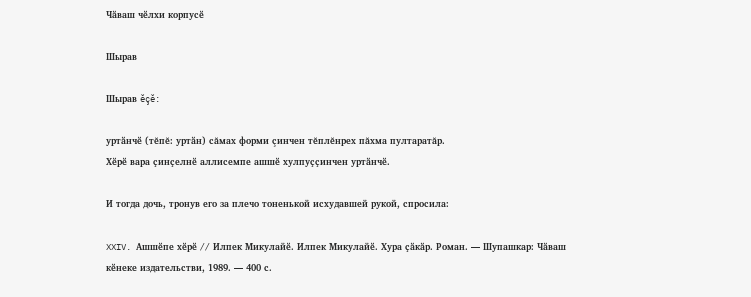Чӑваш чӗлхи корпусӗ

Шырав

Шырав ĕçĕ:

уртӑнчӗ (тĕпĕ: уртӑн) сăмах форми çинчен тĕплĕнрех пăхма пултаратăр.
Хӗрӗ вара ҫинҫелнӗ аллисемпе ашшӗ хулпуҫҫинчен уртӑнчӗ.

И тогда дочь, тронув его за плечо тоненькой исхудавшей рукой, спросила:

XXIV. Ашшӗпе хӗрӗ // Илпек Микулайӗ. Илпек Микулайӗ. Хура ҫӑкӑр. Роман. — Шупашкар: Чӑваш кӗнеке издательстви, 1989. — 400 с.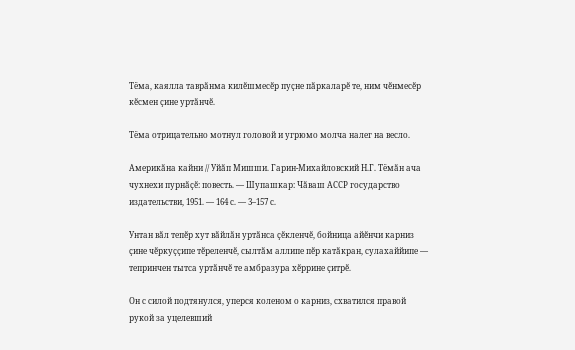Тёма, каялла таврӑнма килӗшмесӗр пуҫне пӑркаларӗ те, ним чӗнмесӗр кӗсмен ҫине уртӑнчӗ.

Тёма отрицательно мотнул головой и угрюмо молча налег на весло.

Америкӑна кайни // Уйӑп Мишши. Гарин-Михайловский Н.Г. Тёмӑн ача чухнехи пурнӑҫӗ: повесть. — Шупашкар: Чӑваш АССР государство издательстви, 1951. — 164 с. — 3–157 с.

Унтан вӑл тепӗр хут вӑйлӑн уртӑнса ҫӗкленчӗ, бойница айӗнчи карниз ҫине чӗркуҫҫипе тӗреленчӗ, сылтӑм аллипе пӗр катӑкран, сулахаййипе — тепринчен тытса уртӑнчӗ те амбразура хӗррине ҫитрӗ.

Он с силой подтянулся, уперся коленом о карниз, схватился правой рукой за уцелевший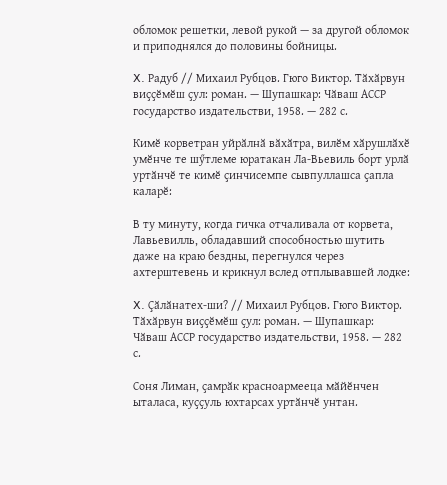обломок решетки, левой рукой — за другой обломок и приподнялся до половины бойницы.

X. Радуб // Михаил Рубцов. Гюго Виктор. Тӑхӑрвун виҫҫӗмӗш ҫул: роман. — Шупашкар: Чӑваш АССР государство издательстви, 1958. — 282 с.

Кимӗ корветран уйрӑлнӑ вӑхӑтра, вилӗм хӑрушлӑхӗ умӗнче те шӳтлеме юратакан Ла-Вьевиль борт урлӑ уртӑнчӗ те кимӗ ҫинчисемпе сывпуллашса ҫапла каларӗ:

В ту минуту, когда гичка отчаливала от корвета, Лавьевилль, обладавший способностью шутить даже на краю бездны, перегнулся через ахтерштевень и крикнул вслед отплывавшей лодке:

X. Ҫӑлӑнатех-ши? // Михаил Рубцов. Гюго Виктор. Тӑхӑрвун виҫҫӗмӗш ҫул: роман. — Шупашкар: Чӑваш АССР государство издательстви, 1958. — 282 с.

Соня Лиман, ҫамрӑк красноармееца мӑйӗнчен ыталаса, куҫҫуль юхтарсах уртӑнчӗ унтан.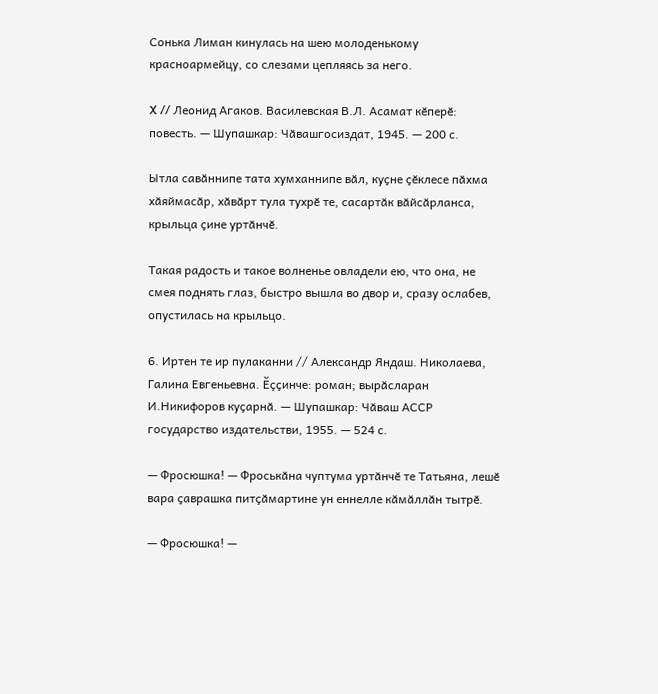Сонька Лиман кинулась на шею молоденькому красноармейцу, со слезами цепляясь за него.

X // Леонид Агаков. Василевская В.Л. Асамат кӗперӗ: повесть. — Шупашкар: Чӑвашгосиздат, 1945. — 200 с.

Ытла савӑннипе тата хумханнипе вӑл, куҫне ҫӗклесе пӑхма хӑяймасӑр, хӑвӑрт тула тухрӗ те, сасартӑк вӑйсӑрланса, крыльца ҫине уртӑнчӗ.

Такая радость и такое волненье овладели ею, что она, не смея поднять глаз, быстро вышла во двор и, сразу ослабев, опустилась на крыльцо.

6. Иртен те ир пулаканни // Александр Яндаш. Николаева, Галина Евгеньевна. Ӗҫҫинче: роман; вырӑсларан И.Никифоров куҫарнӑ. — Шупашкар: Чӑваш АССР государство издательстви, 1955. — 524 с.

— Фросюшка! — Фроськӑна чуптума уртӑнчӗ те Татьяна, лешӗ вара ҫаврашка питҫӑмартине ун еннелле кӑмӑллӑн тытрӗ.

— Фросюшка! —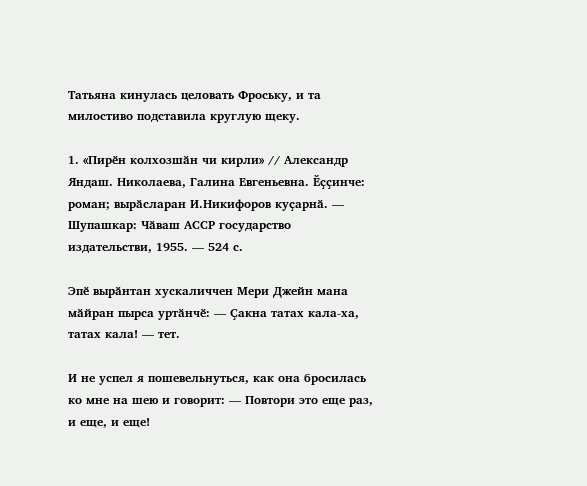Татьяна кинулась целовать Фроську, и та милостиво подставила круглую щеку.

1. «Пирӗн колхозшӑн чи кирли» // Александр Яндаш. Николаева, Галина Евгеньевна. Ӗҫҫинче: роман; вырӑсларан И.Никифоров куҫарнӑ. — Шупашкар: Чӑваш АССР государство издательстви, 1955. — 524 с.

Эпӗ вырӑнтан хускаличчен Мери Джейн мана мӑйран пырса уртӑнчӗ: — Ҫакна татах кала-ха, татах кала! — тет.

И не успел я пошевельнуться, как она бросилась ко мне на шею и говорит: — Повтори это еще раз, и еще, и еще!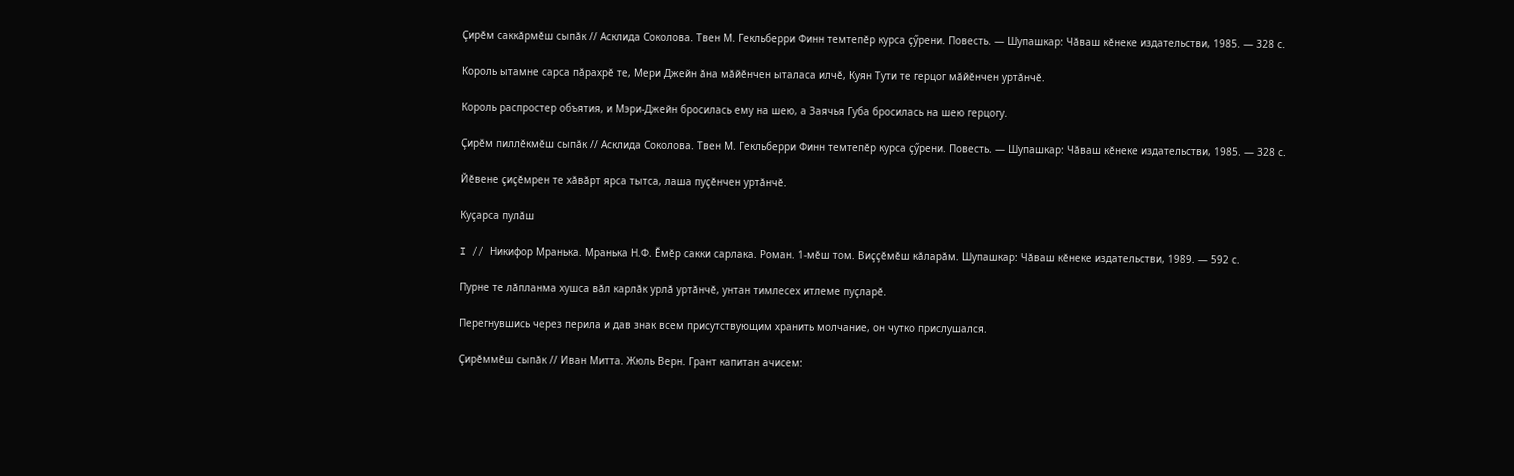Ҫирӗм саккӑрмӗш сыпӑк // Асклида Соколова. Твен М. Гекльберри Финн темтепӗр курса ҫӳрени. Повесть. — Шупашкар: Чӑваш кӗнеке издательстви, 1985. — 328 с.

Король ытамне сарса пӑрахрӗ те, Мери Джейн ӑна мӑйӗнчен ыталаса илчӗ, Куян Тути те герцог мӑйӗнчен уртӑнчӗ.

Король распростер объятия, и Мэри-Джейн бросилась ему на шею, а Заячья Губа бросилась на шею герцогу.

Ҫирӗм пиллӗкмӗш сыпӑк // Асклида Соколова. Твен М. Гекльберри Финн темтепӗр курса ҫӳрени. Повесть. — Шупашкар: Чӑваш кӗнеке издательстви, 1985. — 328 с.

Йӗвене ҫиҫӗмрен те хӑвӑрт ярса тытса, лаша пуҫӗнчен уртӑнчӗ.

Куҫарса пулӑш

I // Никифор Мранька. Мранька Н.Ф. Ӗмӗр сакки сарлака. Роман. 1-мӗш том. Виҫҫӗмӗш кӑларӑм. Шупашкар: Чӑваш кӗнеке издательстви, 1989. — 592 с.

Пурне те лӑпланма хушса вӑл карлӑк урлӑ уртӑнчӗ, унтан тимлесех итлеме пуҫларӗ.

Перегнувшись через перила и дав знак всем присутствующим хранить молчание, он чутко прислушался.

Ҫирӗммӗш сыпӑк // Иван Митта. Жюль Верн. Грант капитан ачисем: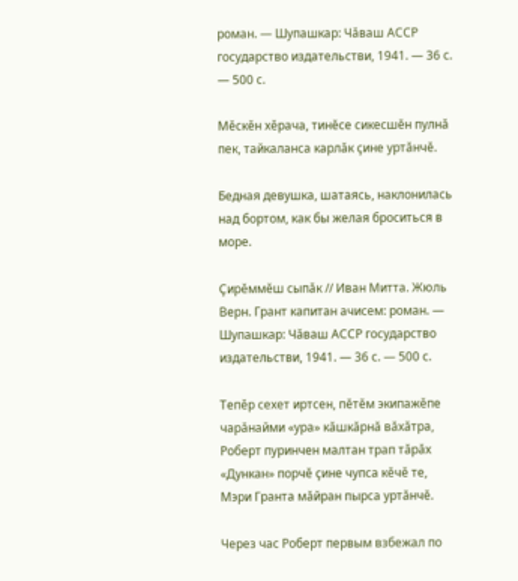роман. — Шупашкар: Чӑваш АССР государство издательстви, 1941. — 36 с. — 500 с.

Мӗскӗн хӗрача, тинӗсе сикесшӗн пулнӑ пек, тайкаланса карлӑк ҫине уртӑнчӗ.

Бедная девушка, шатаясь, наклонилась над бортом, как бы желая броситься в море.

Ҫирӗммӗш сыпӑк // Иван Митта. Жюль Верн. Грант капитан ачисем: роман. — Шупашкар: Чӑваш АССР государство издательстви, 1941. — 36 с. — 500 с.

Тепӗр сехет иртсен, пӗтӗм экипажӗпе чарӑнайми «ура» кӑшкӑрнӑ вӑхӑтра, Роберт пуринчен малтан трап тӑрӑх «Дункан» порчӗ ҫине чупса кӗчӗ те, Мэри Гранта мӑйран пырса уртӑнчӗ.

Через час Роберт первым взбежал по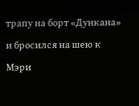трапу на борт «Дункана» и бросился на шею к Мэри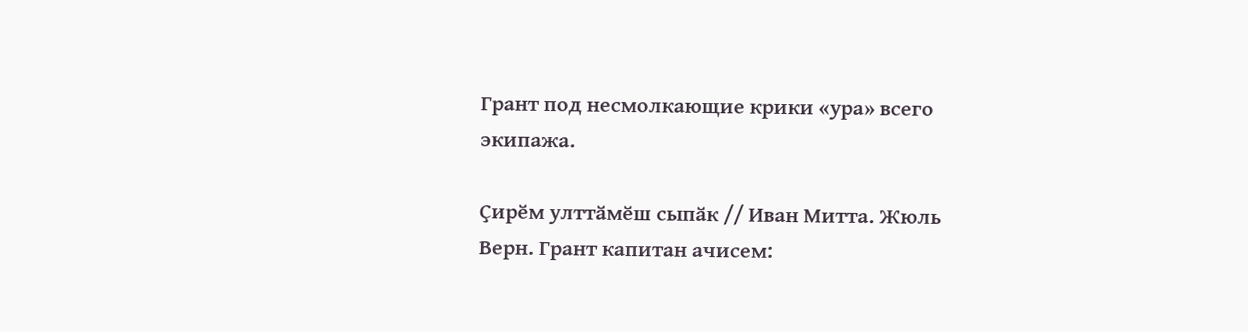Грант под несмолкающие крики «ура» всего экипажа.

Ҫирӗм улттӑмӗш сыпӑк // Иван Митта. Жюль Верн. Грант капитан ачисем: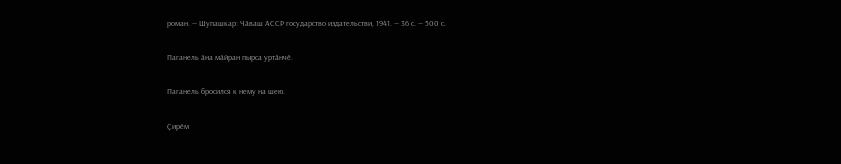роман. — Шупашкар: Чӑваш АССР государство издательстви, 1941. — 36 с. — 500 с.

Паганель ӑна мӑйран пырса уртӑнчӗ.

Паганель бросился к нему на шею.

Ҫирӗм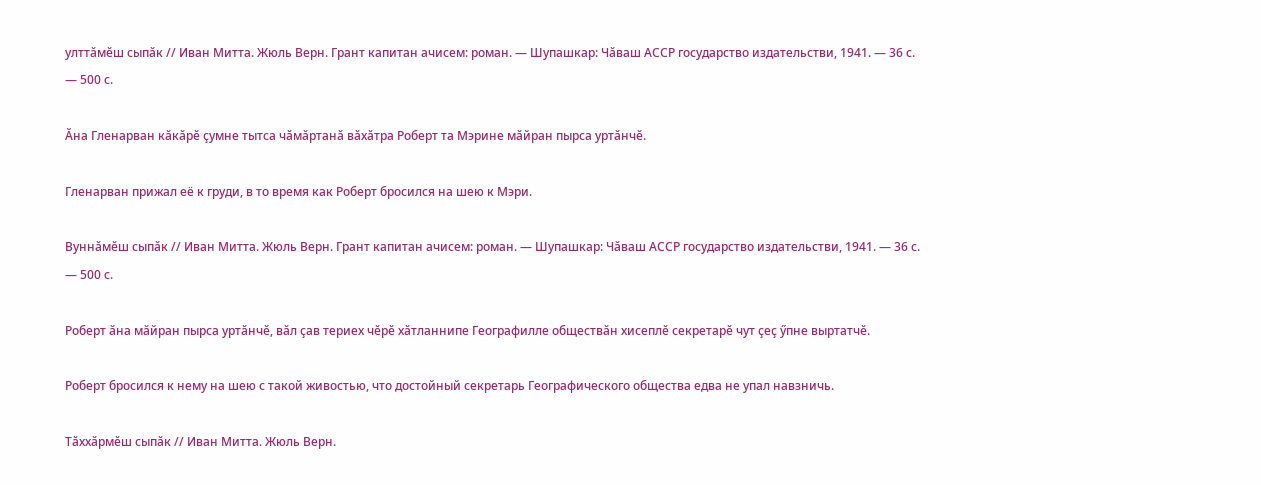улттӑмӗш сыпӑк // Иван Митта. Жюль Верн. Грант капитан ачисем: роман. — Шупашкар: Чӑваш АССР государство издательстви, 1941. — 36 с. — 500 с.

Ӑна Гленарван кӑкӑрӗ ҫумне тытса чӑмӑртанӑ вӑхӑтра Роберт та Мэрине мӑйран пырса уртӑнчӗ.

Гленарван прижал её к груди, в то время как Роберт бросился на шею к Мэри.

Вуннӑмӗш сыпӑк // Иван Митта. Жюль Верн. Грант капитан ачисем: роман. — Шупашкар: Чӑваш АССР государство издательстви, 1941. — 36 с. — 500 с.

Роберт ӑна мӑйран пырса уртӑнчӗ, вӑл ҫав териех чӗрӗ хӑтланнипе Географилле обществӑн хисеплӗ секретарӗ чут ҫеҫ ӳпне выртатчӗ.

Роберт бросился к нему на шею с такой живостью, что достойный секретарь Географического общества едва не упал навзничь.

Тӑххӑрмӗш сыпӑк // Иван Митта. Жюль Верн.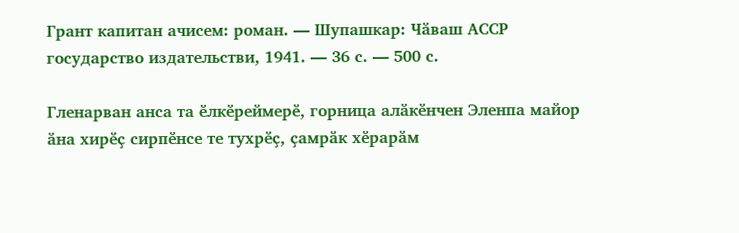Грант капитан ачисем: роман. — Шупашкар: Чӑваш АССР государство издательстви, 1941. — 36 с. — 500 с.

Гленарван анса та ӗлкӗреймерӗ, горница алӑкӗнчен Эленпа майор ӑна хирӗҫ сирпӗнсе те тухрӗҫ, ҫамрӑк хӗрарӑм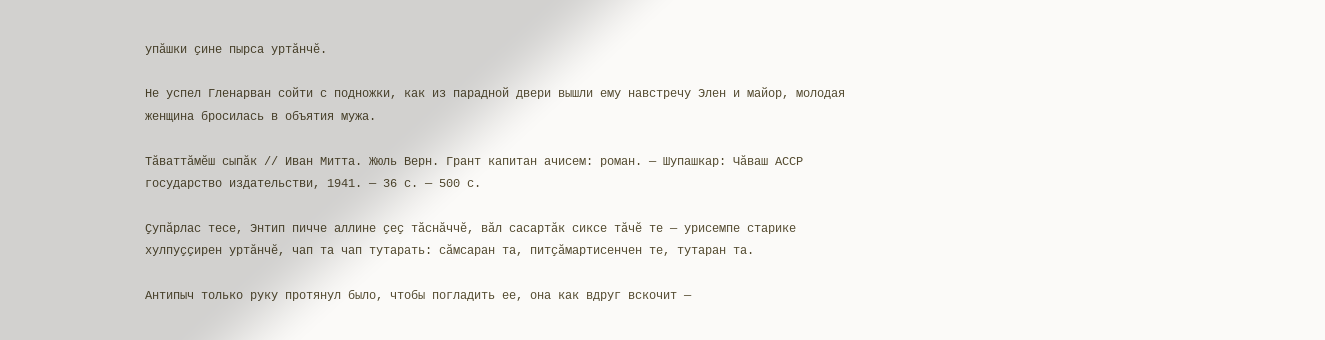упӑшки ҫине пырса уртӑнчӗ.

Не успел Гленарван сойти с подножки, как из парадной двери вышли ему навстречу Элен и майор, молодая женщина бросилась в объятия мужа.

Тӑваттӑмӗш сыпӑк // Иван Митта. Жюль Верн. Грант капитан ачисем: роман. — Шупашкар: Чӑваш АССР государство издательстви, 1941. — 36 с. — 500 с.

Ҫупӑрлас тесе, Энтип пичче аллине ҫеҫ тӑснӑччӗ, вӑл сасартӑк сиксе тӑчӗ те — урисемпе старике хулпуҫҫирен уртӑнчӗ, чап та чап тутарать: сӑмсаран та, питҫӑмартисенчен те, тутаран та.

Антипыч только руку протянул было, чтобы погладить ее, она как вдруг вскочит —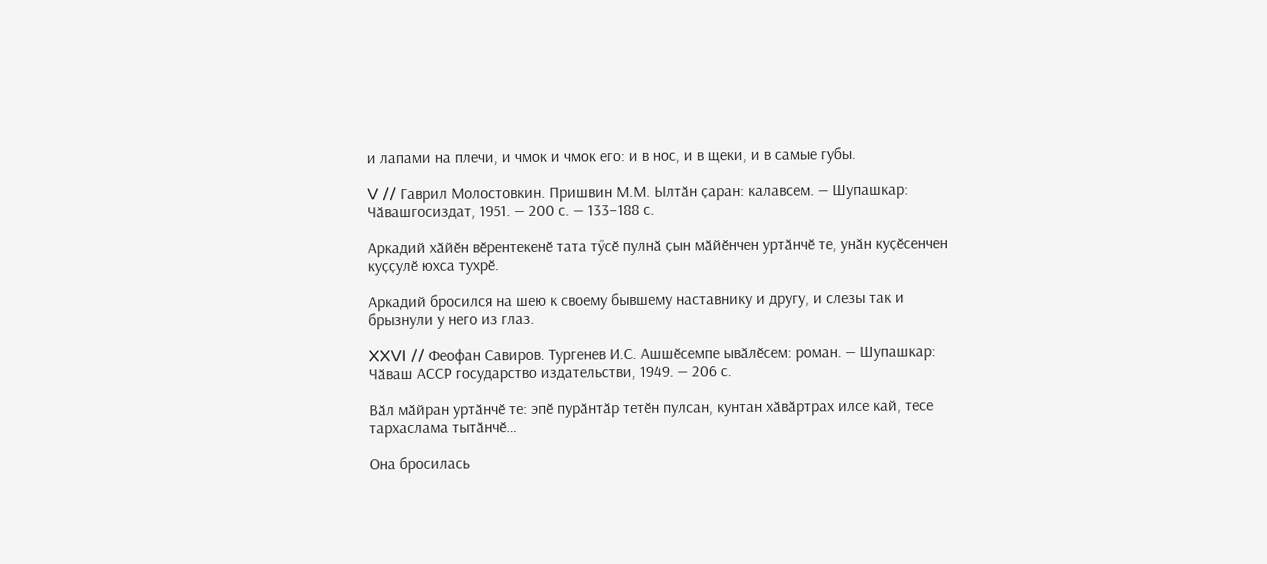и лапами на плечи, и чмок и чмок его: и в нос, и в щеки, и в самые губы.

V // Гаврил Молостовкин. Пришвин М.М. Ылтӑн ҫаран: калавсем. — Шупашкар: Чӑвашгосиздат, 1951. — 200 с. — 133–188 с.

Аркадий хӑйӗн вӗрентекенӗ тата тӳсӗ пулнӑ ҫын мӑйӗнчен уртӑнчӗ те, унӑн куҫӗсенчен куҫҫулӗ юхса тухрӗ.

Аркадий бросился на шею к своему бывшему наставнику и другу, и слезы так и брызнули у него из глаз.

XXVI // Феофан Савиров. Тургенев И.С. Ашшӗсемпе ывӑлӗсем: роман. — Шупашкар: Чӑваш АССР государство издательстви, 1949. — 206 с.

Вӑл мӑйран уртӑнчӗ те: эпӗ пурӑнтӑр тетӗн пулсан, кунтан хӑвӑртрах илсе кай, тесе тархаслама тытӑнчӗ…

Она бросилась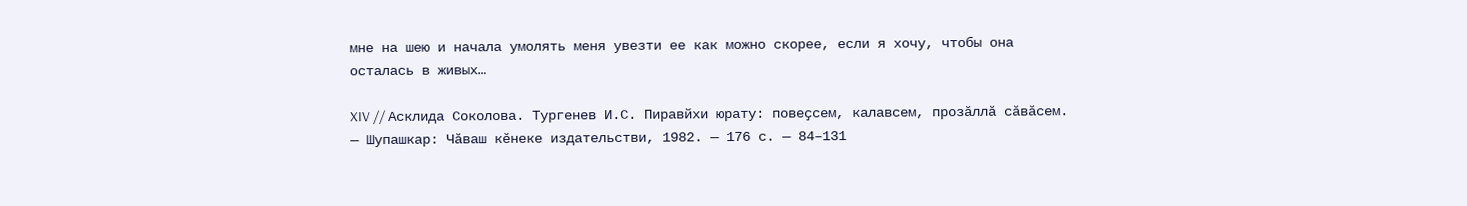мне на шею и начала умолять меня увезти ее как можно скорее, если я хочу, чтобы она осталась в живых…

XIV // Асклида Соколова. Тургенев И.С. Пиравйхи юрату: повеҫсем, калавсем, прозӑллӑ сӑвӑсем. — Шупашкар: Чӑваш кӗнеке издательстви, 1982. — 176 с. — 84–131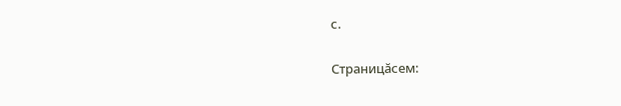с.

Страницăсем: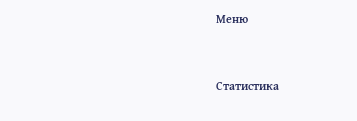Меню



Статистика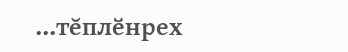...тĕплӗнрех